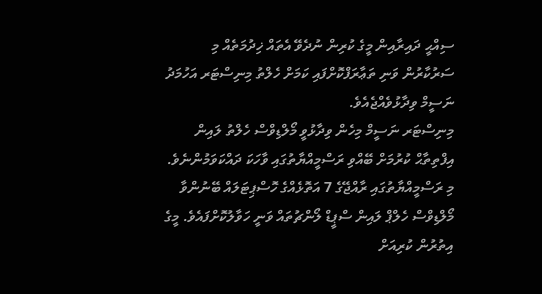ސިއްޙީ ދައިރާއިން މީގެ ކުރިން ނުދެވޭ އެތައް ޚިދުމަތެއް މި ސަރުކާރުން ވަނި ތަޢާރަފްކޮށްފައި ކަމަށް ހެލްތު މިނިސްޓަރ އަހުމަދު ނަސީމް ވިދާޅުވެއްޖެއެވެ.
މިނިސްޓަރ ނަސީމް މިހެން ވިދާޅުވީ މޯލްޑިވްސް ހެލްތު ލައިން އިފްތިތާޙް ކުރުމަށް ބޭއްވި ރަސްމީއްޔާތުގައި ވާހަކަ ދައްކަވަމުންނެވެ. މި ރަސްމީއްޔާތުގައި ރާއްޖޭގެ 7 އަތޮޅެއްގެ ހޮސްޕިޓަލައް ބޭނުންވާ މޯލްޑިވްސް ހެލްޕް ލައިން ސްޕީޑް ލޯންޗުތައް ވަނީ ހަވާލުކޮށްފައެވެ. މީގެ އިތުރުން ކުރިއަށް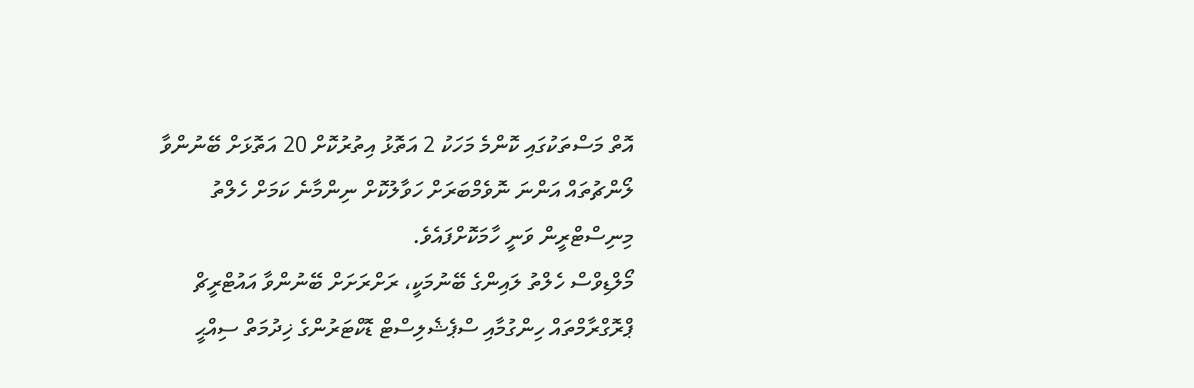އޮތް މަސްތަކުގައި ކޮންމެ މަހަކު 2 އަތޮޅު އިތުރުކޮށް 20 އަތޮޅަށް ބޭނުންވާ ލޯންޗުތައް އަންނަ ނޮވެމްބަރަށް ހަވާލުކޮށް ނިންމާނެ ކަމަށް ހެލްތު މިނިސްޓްރީން ވަނީ ހާމަކޮށްފައެވެ.
މޯލްޑިވްސް ހެލްތު ލައިންގެ ބޭނުމަކީ، ރަށްރަށަށް ބޭނުންވާ އައުޓްރީޗް ޕްރޮގްރާމްތައް ހިންގުމާއި ސްޕެޝެލިސްޓް ޑޮކްޓަރުންގެ ޚިދުމަތް ސިއްޙީ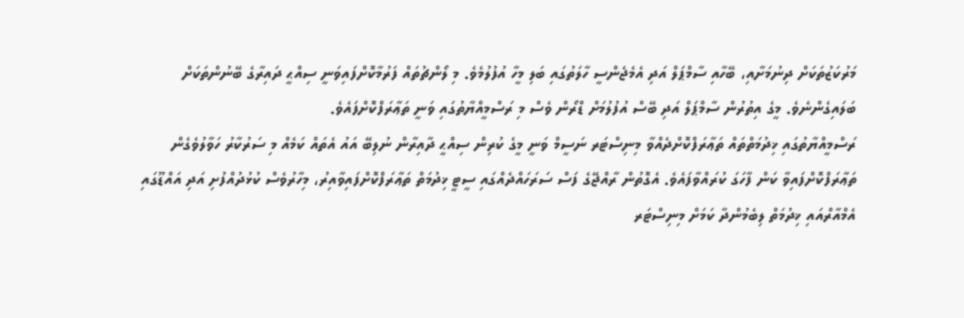މަރުކަޒުތަކަށް ދިނުމަށާއި، ބޭހާއި ސާމްޕަލް އަދި އެމެޖެންސީ ހާލަތުގައި ބަލި މީހާ އުފުލުމެވެ. މި ލޯންޗުތައް ފަރުމާކޮށްފައިވަނީ ސިއްޙީ ދައިރާގެ ބޭނުންތަކަށް ބަލައިގެންނެވެ. މީގެ އިތުރުން ސާމްޕަލް އަދި ބޭސް އުފުލުމަށް ޑްރޯން ވެސް މި ރަސްމީއްޔާތުގައި ވަނީ ތަޢާރަފްކޮށްފައެވެ.
ރަސްމީއްޔާތުގައި ޚިދުމަތްތައް ތަޢާރަފްކޮށްދެއްވާ މިނިސްޓަރ ނަސީމް ވަނީ މީގެ ކުރިން ސިއްޙީ ދާއިރާން ނުލިބޭ އައު އެތައް ކަމެއް މި ސަރުކާރު ހަވާލުވެގެން ތަޢާރަފްކޮށްފައިވާ ކަން ފާހަގަ ކުރައްވާފައެވެ. އެގޮތުން ރާއްޖޭގެ ފަސް ސަރަހައްދެއްގައި ސީޓީ ޚިދުމަތް ތަޢާރަފްކޮށްފައިވާއިރު، މިހާރުވެސް ކުޅުދުއްފުށި އަދި އައްޑޫގައި އެމްއާރްއައި ޚިދުމަތް ލިބެމުންދާ ކަމަށް މިނިސްޓަރ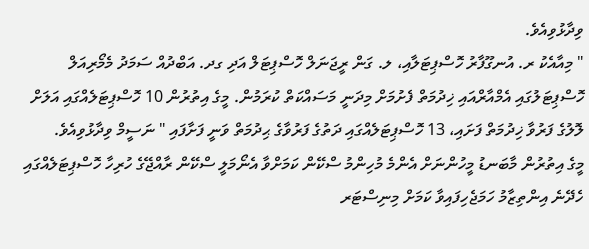ވިދާޅުވިއެވެ.
" މިއާއެކު ރ. އުނގޫފާރު ހޮސްޕިޓަލާއި، ލ. ގަން ރީޖަނަލް ހޮސްޕިޓަލް އަދި ގދ. އަބްދުއް ސަމަދު މެމޯރިއަލް ހޮސްޕިޓަލުގައި އެމްއާރްއައި ޚިދުމަތް ފެށުމަށް މިދަނީ މަސައްކަތް ކުރަމުން. މީގެ އިތުރުން 10 ހޮސްޕިޓަލެއްގައި އަލަށް ލޮލުގެ ފަރުވާ ޚިދުމަތް ފަށައި، 13 ހޮސްޕިޓަލެއްގައި ދަތުގެ ފަރުވާގެ ޙިދުމަތް ވަނީ ފަށާފައި " ނަސީމް ވިދާޅުވިއެވެ.
މީގެ އިތުރުން މާބަނޑު މީހުންނަށް އެންމެ މުހިންމު ސްކޭން ކަމަށްވާ އެނޯމަލީ ސްކޭން ރާއްޖޭގެ ހުރިހާ ހޮސްޕިޓަލެއްގައި ހެދޭނެ އިންތިޒާމު ހަމަޖެހިފައިވާ ކަމަށް މިނިސްޓަރ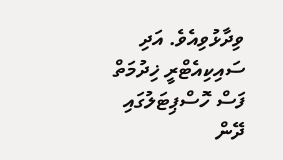ވިދާޅުވިއެވެ. އަދި ސައިކިއެޓްރީ ޚިދުމަތް ފަސް ހޮސްޕިޓަލުގައި ދޭން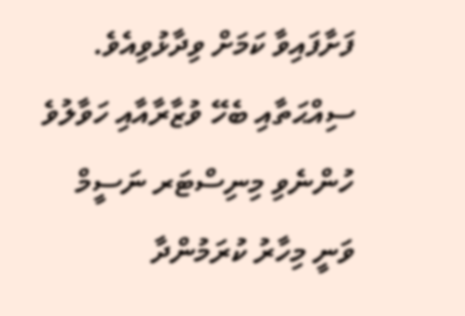ފަށާފައިވާ ކަމަށް ވިދާޅުވިއެވެ.
ސިއްޙަތާއި ބެހޭ ވުޒާރާއާއި ހަވާލުވެ ހުންނެވި މިނިސްޓަރ ނަސީމް ވަނީ މިހާރު ކުރަމުންދާ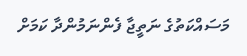މަސައްކަތުގެ ނަތީޖާ ފެންނަމުންދާ ކަމަށް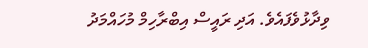ވިދާޅުވެފައެވެ. އަދި ރައީސް އިބްރާހިމް މުހައްމަދު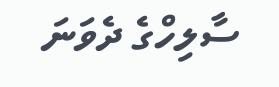ސާލިހްގެ ދެވަނަ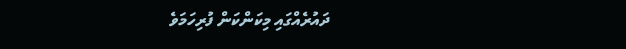ދައުރެއްގައި މިކަންކަން ފުރިހަމަވެ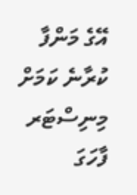އޭގެ މަންފާ ކުރާނެ ކަމަށް މިނިސްޓަރ ފާހަގަ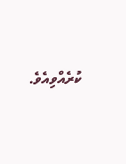ކުރެއްވިއެވެ.